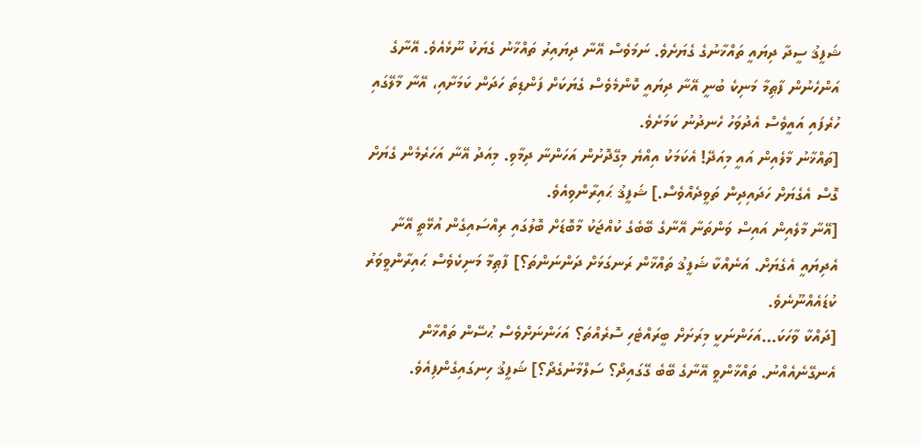ޝަފީޤު ސީދާ ދިޔައީ ތައްޚާނުގެ ގެޔަށެވެ. ނަމަވެސް އޭނާ ދިޔައިރު ތައްޚާނު ގެޔަކު ނޫޅެއެވެ. އޭނާގެ އަންހެނުން ފާޠިމާ މަނިކެ ބުނީ އޭނާ ދިޔައީ ކޮންމެވެސް ގެޔަކަށް ފަންޑިތަ ހަދަން ކަމަށާއި، އޭނާ މާލޭގައި ހުރެފައި އައީވެސް އެދުވަހު ހެނދުނު ކަމަށެވެ.
[ތައްޚާނު މާލެއިން އައީ މިއަދޭ! އެކަމަކު އިއްޔެ މިގޭދޮށުން އަހަންނާ ދިމާވި. މިއަދު އޭނާ އަހަރެމެން ގެޔަށް ގޮސް އެގެޔަށް ހަދައިދިން ތަވީދެއްވެސް.] ޝަފީޤު ޙައިރާންވިއެވެ.
[އޭނާ މާލެއިން އައިސް ވަންތަނާ އޭނާގެ ބޭބެގެ ކުއްޖަކު މާބޮޑަށް ބޮލުގައި ރިއްސައިގެން އުޅޭތީ އޭނާ އެދިޔައީ އެގެޔަށް. އަނެއްކާ ޝަފީޤު ތައްޚާން ރަނގަޅަށް ދަންނަންތަ؟] ފާޠިމާ މަނިކެވެސް ޙައިރާންވީވަރު ކުޑައެއްނޫނެވެ.
[ދައްކާ ވާހަކަ...އަހަންނަކީ މިރަށަށް ބީރައްޓެހި ސޮރެއްތަ؟ އަހަންނަށްވެސް ޙުސޭން ތައްޚާން އެނގޭނެއެއްނު. ތައްޚާންވީ އޭނާގެ ބޭބެ ގޭގައިދޯ؟ ސަލްމާނުގެދޯ؟] ޝަފީޤު ހިނގައިގެންފިއެވެ.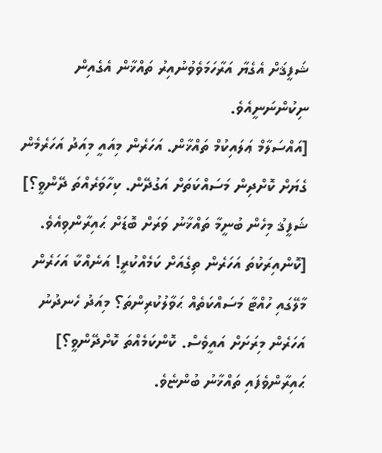ޝަފީޤަށް އެގެޔާ އަރާހަމަވެވުނުއިރު ތައްޚާން އެގެއިން ނިކުންނަނީއެވެ.
[އައްސަލާމް ޢަލައިކުމް ތައްޚާން. އަހަރެން މިއައީ މިއަދު އަހަރެމެން ގެޔަށް ކޮށްދިން މަސައްކަތަށް އަގުދޭން. ކިހާވަރެއްތަ ދޭންވީ؟] ޝަފީޤު މިހެން ބުނީމާ ތައްޚާނު ވަރަށް ބޮޑަށް ޙައިރާންވިއެވެ.
[ކޮންއިރަކުތަ އަހަރެން ތިގެއަށް ކަމެއްކުރީ! އަނެއްކާ އަހަރެން މާލޭގައި ހުއްޓާ މަސައްކަތެއް ޙަވާލުކުރިންތަ؟ މިއަދު ހެނދުނު އަހަރެން މިރަށަށް އައީވެސް. ކޮންކަމެއްތަ ކޮށްދޭންވީ؟] ޙައިރާންވެފައި ތައްޚާނު ބުންޏެވެ.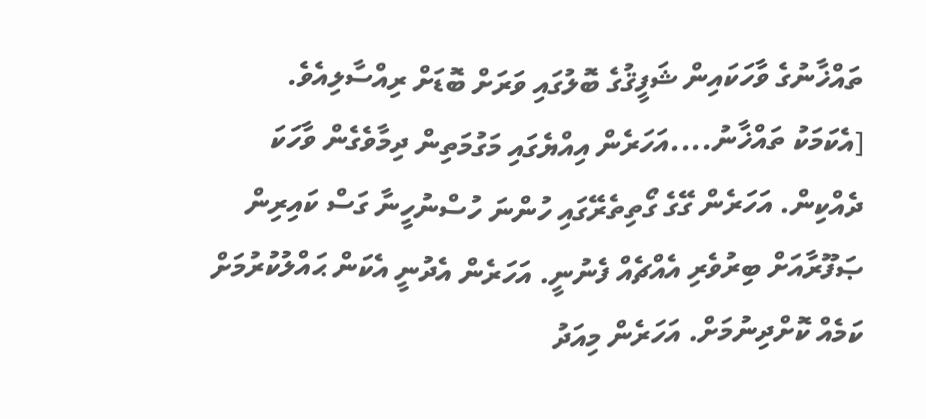ތައްޚާނުގެ ވާހަކައިން ޝަފީޤުގެ ބޮލުގައި ވަރަށް ބޮޑަށް ރިއްސާލިއެވެ.
[އެކަމަކު ތައްޚާނު....އަހަރެން އިއްޔެގައި މަގުމަތިން ދިމާވެގެން ވާހަކަ ދެއްކިން. އަހަރެން ގޭގެ ގޯތިތެރޭގައި ހުންނަ ހުސްނުހީނާ ގަސް ކައިރިން ޞަފޫރާއަށް ބިރުވެރި އެއްޗެއް ފެނުނީ. އަހަރެން އެދުނީ އެކަން ޙައްލުކުރުމަށް ކަމެއް ކޮށްދިނުމަށް. އަހަރެން މިއަދު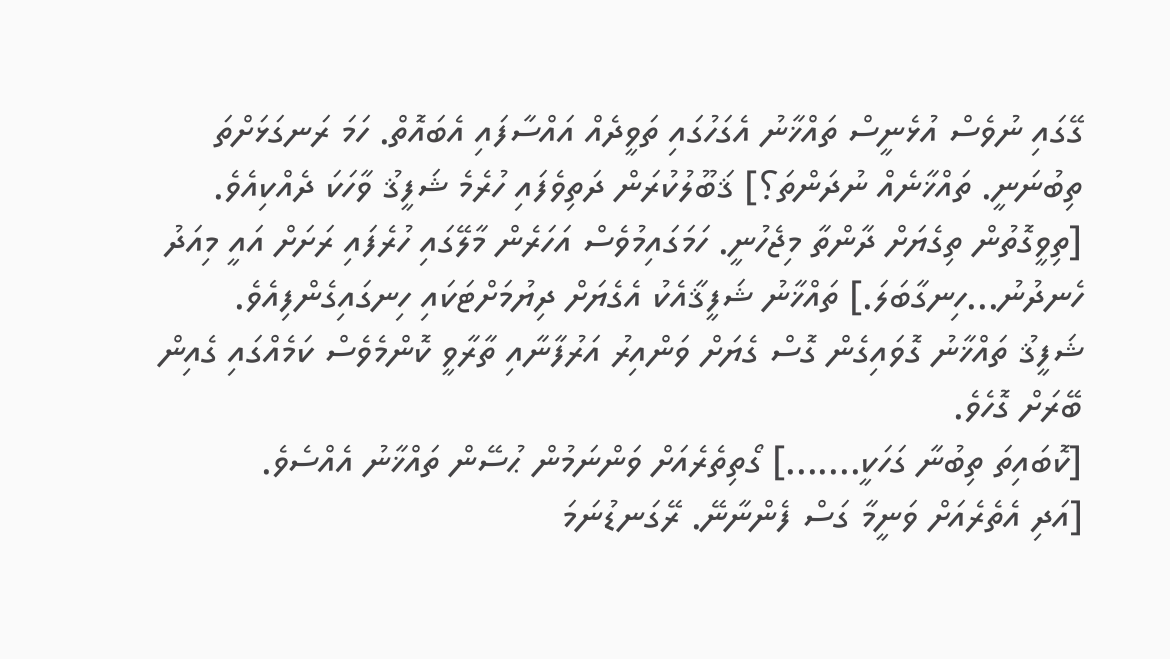ގޭގައި ނުވެސް އުޅެނީސް ތައްޚާނު އެގަހުގައި ތަވީދެއް އައްސާފައި އެބައޮތް. ހަމަ ރަނގަޅަށްތަ ތިބުނަނީ. ތައްޚާނެއް ނުދަންތަ؟] ޤަބޫލުކުރަން ދަތިވެފައި ހުރެމެ ޝަފީޤު ވާހަކަ ދެއްކިއެވެ.
[ތިވީގޮތުން ތިގެޔަށް ދާންތާ މިޖެހުނީ. ހަމަގައިމުވެސް އަހަރެން މާލޭގައި ހުރެފައި ރަށަށް އައީ މިއަދު ހެނދުނު...ހިނގާބަލަ.] ތައްޚާނު ޝަފީޤާއެކު އެގެޔަށް ދިޔުމަށްޓަކައި ހިނގައިގެންފިއެވެ.
ޝަފީޤު ތައްޚާނު ގޮވައިގެން ގޮސް ގެޔަށް ވަންއިރު އަރުފާނާއި ތާރާވީ ކޮންމެވެސް ކަމެއްގައި ގެއިން ބޭރަށް ގޮހެވެ.
[ކޮބައިތަ ތިބުނާ ގަހަކީ.......] ގޯތިތެރެއަށް ވަންނަމުން ޙުސޭން ތައްޚާނު އެއްސެވެ.
[އަދި އެތެރެއަށް ވަނީމާ ގަސް ފެންނާނޭ. ރޭގަނޑުނަމަ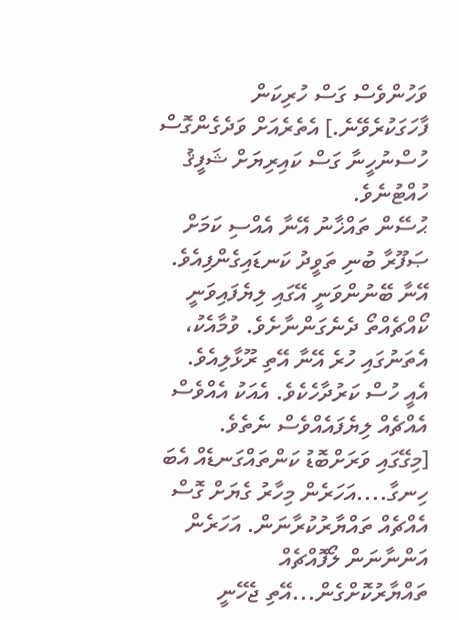ވަހުންވެސް ގަސް ހުރިކަން ފާހަގަކުރެވޭނެ.] އެތެރެއަށް ވަދެގެންގޮސް ހުސްނުހީނާ ގަސް ކައިރިޔަށް ޝަފީޤު ހުއްޓުނެވެ.
ޙުސޭން ތައްޚާނު އޭނާ އެއްސި ކަމަށް ޞަފޫރާ ބުނި ތަވީދު ކަނޑައިގެންފިއެވެ. އޭނާ ބޭނުންވަނީ އޭގައި ލިޔެފައިވަނީ ކޯއްޗެއްތޯ ދެނެގަންނާށެވެ. ވުމާއެކު، އެތަނުގައި ހުރެ އޭނާ އޭތި ރޫޅާލިއެވެ.
އެއީ ހުސް ކަރުދާހެކެވެ. އެއަކު އެއްވެސް އެއްޗެއް ލިޔެފައެއްވެސް ނެތެވެ.
[މިގޭގައި ވަރަށްބޮޑު ކަންތައްގަނޑެއް އެބަ ހިނގާ....އަހަރެން މިހާރު ގެޔަށް ގޮސް އެއްޗެއް ތައްޔާރުކުރާނަން. އަހަރެން އަންނާނަން ލޯފޮއްޗެއް ތައްޔާރުކޮށްގެން...އޭތި ޖެހޭނީ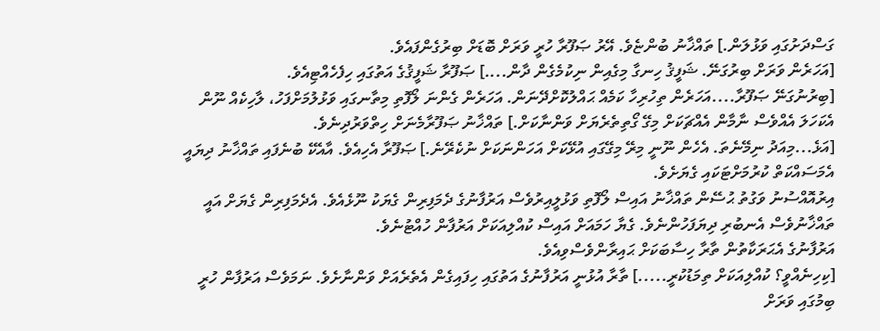ގަސްދަށުގައި ވަޅުލަން.] ތައްޚާނު ބުންޏެވެ. އޭރު ޞަފޫރާ ހުރީ ވަރަށް ބޮޑަށް ބިރުގެންފައެވެ.
[އަހަރެން ވަރަށް ބިރުގަނޭ. ޝަފީޤު ހިނގާ މިގެއިން ނިކުމެގެން ދާން....] ޞަފޫރާ ޝަފީޤުގެ އަތުގައި ހިފެހެއްޓިއެވެ.
[ބިރުނުގަނޭ ޞަފޫރާ....އަހަރެން ތިހުރިހާ ކަމެއް ޙައްލުކޮށްދޭނަން. އަހަރެން ގެންނަ ލޯފޮތި މިތާނގައި ވަޅުލުމަށްފަހު، ލާހިކެއް ނޫން އެކަހަލަ އެއްވެސް ނާމާން އެއްޗަކަށް މިގޭ ގޯތިތެރެޔަށް ވަންނާކަށް.] ތައްޚާނު ޞަފޫރާމެނަށް ހިތްވަރުދިނެވެ.
[އަޅެ...މިއަދު ނިމޭނެތަ. އެހެން ނޫނީ މިރޭ މިގޭގައި އުޅޭކަށް އަހަންނަކަށް ނުކެރޭނެ.] ޞަފޫރާ އެހިއެވެ. އާއެކޭ ބުނެފައި ތައްޚާނު ދިޔައީ އެމަސައްކަތް ކުރުމަށްޓަކައި ގެޔަށެވެ.
އިރުއޮއްސުނު ވަގުތު ޙުސޭން ތައްޚާނު އައިސް ލޯފޮތި ވަޅުލީއިރުވެސް އަރުފާނުގެ ދެމަފިރިން ގެޔަކު ނޫޅެއެވެ. އެދެމަފިރިން ގެޔަށް އައީ ތައްޚާނުވެސް އެނބުރި ދިޔަފަހުންނެވެ. ގެޔާ ހަމައަށް އައިސް ކުއްލިއަކަށް އަރުފާން ހުއްޓުނެވެ.
އަރުފާނުގެ އެޙަރަކާތުން ތާރާ ހިސާބަކަށް ޙައިރާންވެސްވިއެވެ.
[ކިހިނެއްވީ؟ ކުއްލިއަކަށް ތިމަޑުކުރީ.....] ތާރާ އުޅުނީ އަރުފާނުގެ އަތުގައި ހިފައިގެން އެތެރެއަށް ވަންނާށެވެ. ނަމަވެސް އަރުފާން ހުރީ ބިމުގައި ވަރަށް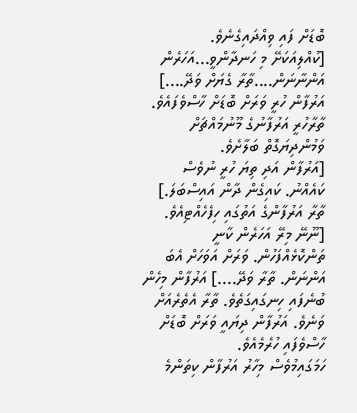ބޮޑަށް ފައި ވިއްދައިގެނެވެ.
[ކުއްލިއަކަށޭ މި ހަނދާންވީ...އަހަރެން އަންނާނަން....ތާރާ ގެޔަށް ވަދޭ....] އަރުފާން ހުރީ ވަރަށް ބޮޑަށް ހާސްވެފައެވެ. ތާރާހުރީ އަރުފާނުގެ މޫނުމައްޗަށް ވަމުންދިޔަގޮތް ބަލާށެވެ.
[އަރުފާން އަދި ތިޔަ ހުރީ ނުވެސް ކައެއްނު. ކައިގެން ދާން އައިސްބަލަ.] ތާރާ އަރުފާންގެ އަތުގައި ހިފެހެއްޓިއެވެ.
[ނޫނޭ މިރޭ އަހަރެން ކާނީ ތަންކޮޅެއްފަހުން. ވަރަށް އަވަހަށް އެބަ އަންނަން. ތާރާ ވަދޭ....] އަރުފާން މިހެން ބުނެފައި ހިނގައިގަތެވެ. ތާރާ އެތެރެއަށް ވަނެވެ. އަރުފާން ދިޔައީ ވަރަށް ބޮޑަށް ހާސްވެފައި ހުރެމެއެވެ.
ހަމަގައިމުވެސް މިހާރު އަރުފާން ކިތަންމެ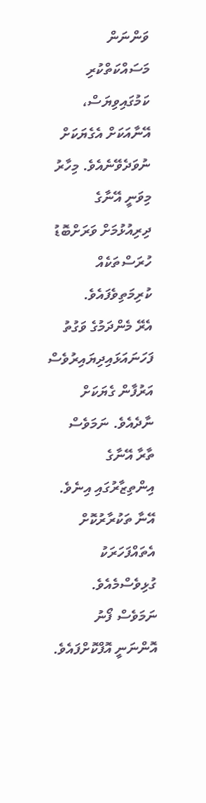ވަންނަން މަސައްކަތްކުރި ކަމުގައިވިޔަސް، އޭނާއަކަށް އެގެޔަކަށް ނުވަދެވޭނެއެވެ. މިހާރު މިވަނީ އޭނާގެ ދިރިއުޅުމަށް ވަރަށްބޮޑު ހުރަސްތަކެއް ކުރިމަތިވެފައެވެ.
އެރޭ މެންދަމުގެ ވަގުތު ފަހަނައަޅައިދިޔައިރުވެސް އަރުފާން ގެޔަކަށް ނާދެއެވެ. ނަމަވެސް ތާރާ އޭނާގެ އިންތިޒާރުގައި އިނެވެ. އޭނާ ތަކުރާރުކޮށް އެތައްފަހަރަކު ގުޅިވެސްމެއެވެ. ނަމަވެސް ފޯނު އޮންނަނީ އޮފްކޮށްފައެވެ.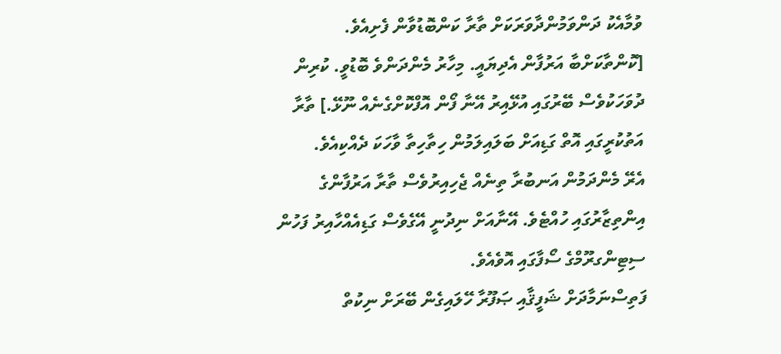ވުމާއެކު ދަންވަމުންދާވަރަކަށް ތާރާ ކަންބޮޑުވާން ފެށިއެވެ.
[ކޮންތާކަށްބާ އަރުފާން އެދިޔައީ. މިހާރު މެންދަންވެ ބޮޑުވީ. ކުރިން ދުވަހަކުވެސް ބޭރުގައި އުޅޭއިރު އޭނާ ފޯން އޮފްކޮށްގެނެއް ނޫޅޭ.] ތާރާ އަތުކުރީގައި އޮތް ގަޑިއަށް ބަލައިލަމުން ހިތާހިތާ ވާހަކަ ދެއްކިއެވެ.
އެރޭ މެންދަމުން އަނބުރާ ތިނެއް ޖެހިއިރުވެސް ތާރާ އަރުފާންގެ އިންތިޒާރުގައި ހުއްޓެވެ. އޭނާއަށް ނިދުނީ އޭގެވެސް ގަޑިއެއްހާއިރު ފަހުން ސިޓިންގރޫމްގެ ސޯފާގައި އޮވެއެވެ.
ފަތިސްނަމާދަށް ޝަފީޤާއި ޞަފޫރާ ހޭލައިގެން ބޭރަށް ނިކުތް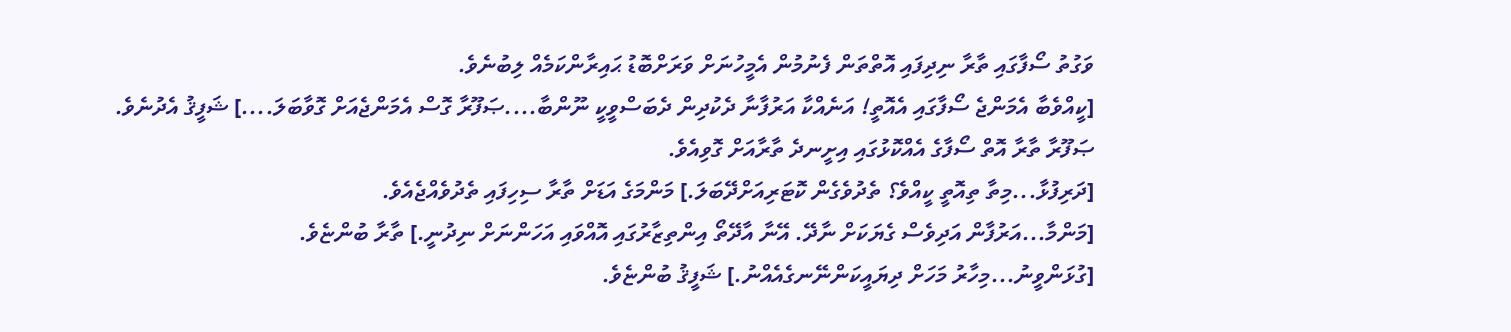ވަގުތު ސޯފާގައި ތާރާ ނިދިފައި އޮތްތަން ފެނުމުން އެމީހުނަށް ވަރަށްބޮޑު ޙައިރާންކަމެއް ލިބުނެވެ.
[ކީއްވެބާ އެމަންޖެ ސޯފާގައި އެއޮތީ! އަނެއްކާ އަރުފާނާ ދެކުދިން ދެބަސްވީކީ ނޫންބާ....ޞަފޫރާ ގޮސް އެމަންޖެއަށް ގޮވާބަލަ....] ޝަފީޤު އެދުނެވެ.
ޞަފޫރާ ތާރާ އޮތް ސޯފާގެ އެއްކޮޅުގައި އިށީނދެ ތާރާއަށް ގޮވިއެވެ.
[ދަރިފުޅާ...މިތާ ތިއޮތީ ކީއްވެ؟ ތެދުވެގެން ކޮޓަރިއަށްދޭބަލަ.] މަންމަގެ އަޑަށް ތާރާ ސިހިފައި ތެދުވެއްޖެއެވެ.
[މަންމާ...އަރުފާން އަދިވެސް ގެޔަކަށް ނާދޭ. އޭނާ އާދޭތޯ އިންތިޒާރުގައި އޮއްވައި އަހަންނަށް ނިދުނީ.] ތާރާ ބުންޏެވެ.
[ގުޅަންވީނު...މިހާރު މަހަށް ދިޔައީކަންނޭނގެއެއްނު.] ޝަފީޤު ބުންޏެވެ.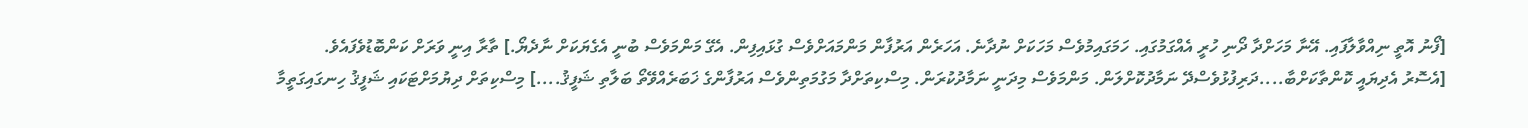[ފޯނު އޮތީ ނިއްވާލާފައި. އޭނާ މަހަށްދާ ދޯނި ހުރީ އެއްގަމުގައި. ހަމަގައިމުވެސް މަހަކަށް ނުދާނެ. އަހަރެން އަރުފާން މަންމައަށްވެސް ގުޅައިފިން. އެގޭ މަންމަވެސް ބުނީ އެގެޔަކަށް ނާދެޔޯ.] ތާރާ އިނީ ވަރަށް ކަންބޮޑުވެފައެވެ.
[އެސޮރު އެދިޔައީ ކޮންތާކަށްބާ....ދަރިފުޅުވެސްދޭ ނަމާދުކޮށްލަން. މަންމަވެސް މިދަނީ ނަމާދުކުރަން. މިސްކިތަށްދާ މަގުމަތިންވެސް އަރުފާންގެ ޚަބަރެއްވޭތޯ ބަލާތި ޝަފީޤު....] މިސްކިތަށް ދިޔުމަށްޓަކައި ޝަފީޤު ހިނގައިގަތީމާ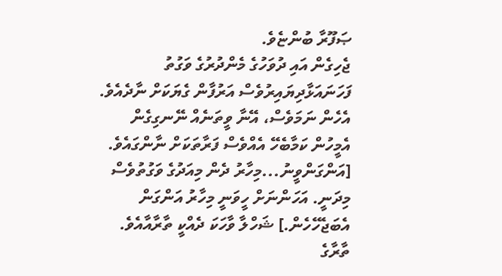ޞަފޫރާ ބުންޏެވެ.
ޖެހިގެން އައި ދުވަހުގެ މެންދުރުގެ ވަގުތު ފަހަނައަޅާދިޔައިރުވެސް އަރުފާން ގެޔަކަށް ނާދެއެވެ. އެހެން ނަމަވެސް، އޭނާ ވީތަނެއް ނޭނގިގެން އެމީހުން ކަމާބެހޭ އެއްވެސް ފަރާތަކަށް ނާންގައެވެ.
[އަންގަންވީނު...މިހާރު ދެން މިއަދުގެ ވަގުތުވެސް މިދަނީ. އަހަންނަށް ހީވަނީ މިހާރު އަންގަން އެބަޖެހޭހެން.] ޝަހްލާ ވާހަކަ ދެއްކީ ތާރާއާއެވެ. ތާރާގެ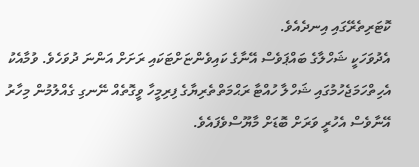ކޮޓަރިތެރޭގައި އިނދެއެވެ.
އެދުވަހަކީ ޝަހްލާގެ ބައްޕަވެސް އޭނާގެ ކައިވެންޏަށްޓަކައި ރަށަށް އަންނަ ދުވަހެވެ. ވުމާއެކު އެހިތްހަމަޖެހުމުގައި ޝަހްލާ ހުއްޓާ ރަޙްމަތްތެރިޔާގެ ފިރިމީހާ ވީގޮތެއް ނޭނގި ގެއްލުމުން މިހާރު އޭނާވެސް އެހުރީ ވަރަށް ބޮޑަށް މާޔޫސްވެފައެވެ.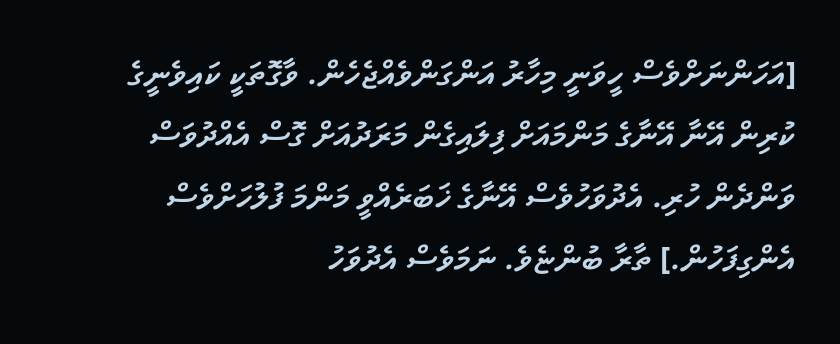[އަހަންނަށްވެސް ހީވަނީ މިހާރު އަންގަންވެއްޖެހެން. ވާގޮތަކީ ކައިވެނީގެ ކުރިން އޭނާ އޭނާގެ މަންމައަށް ފިލައިގެން މަރަދުއަށް ގޮސް އެއްދުވަސް ވަންދެން ހުރި. އެދުވަހުވެސް އޭނާގެ ޚަބަރެއްވީ މަންމަ ފުލުހަށްވެސް އެންގިފަހުން.] ތާރާ ބުންޏެވެ. ނަމަވެސް އެދުވަހު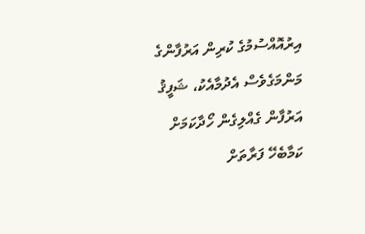އިރުއޮއްސުމުގެ ކުރިން އަރުފާންގެ މަންމަގެވެސް އެދުމާއެކު، ޝަފީޤު އަރުފާން ގެއްލިގެން ހޯދާކަމަށް ކަމާބެހޭ ފަރާތަށް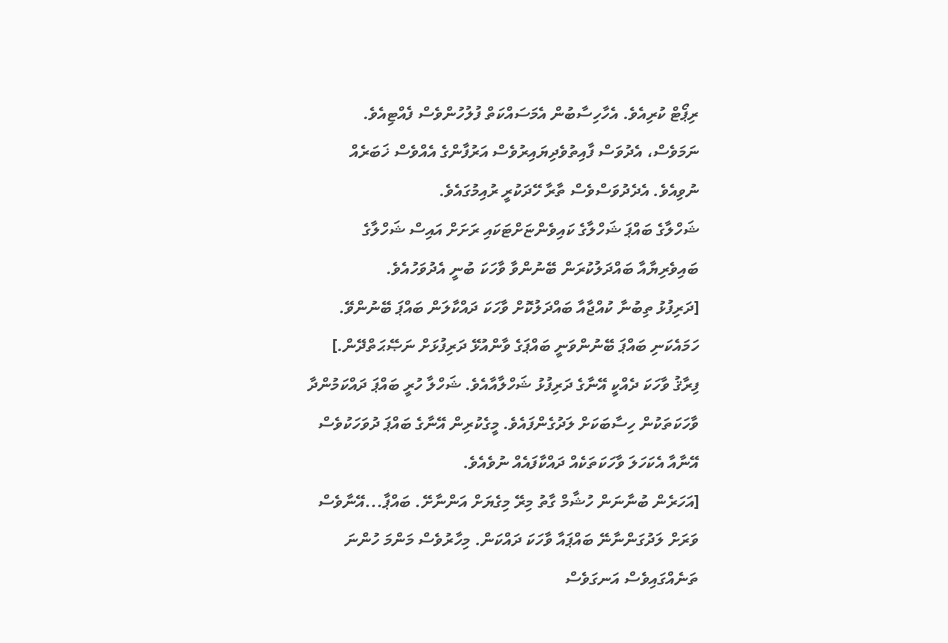ރިޕޯޓް ކުރިއެވެ. އެހާހިސާބުން އެމަސައްކަތް ފުލުހުންވެސް ފެއްޓިއެވެ. ނަމަވެސް، އެދުވަސް ފާއިތުވެދިޔައިރުވެސް އަރުފާންގެ އެއްވެސް ޚަބަރެއް ނުވިއެވެ. އެދެދުވަސްވެސް ތާރާ ހޭދަކުރީ ރުއިމުގައެވެ.
ޝަހްލާގެ ބައްޕަ ޝަހްލާގެ ކައިވެންޏަށްޓަކައި ރަށަށް އައިސް ޝަހްލާގެ ބައިވެރިޔާއާ ބައްދަލުކުރަން ބޭނުންވާ ވާހަކަ ބުނީ އެދުވަހުއެވެ.
[ދަރިފުޅު ތިބުނާ ކުއްޖާއާ ބައްދަލުކޮށް ވާހަކަ ދައްކާލަން ބައްޕަ ބޭނުންވޭ. ހަމައެކަނި ބައްޕަ ބޭނުންވަނީ ބައްޕަގެ ވާންއުޅޭ ދަރިފުޅަށް ނަޞޭޙަތްދޭން.] ފިރާޤު ވާހަކަ ދެއްކީ އޭނާގެ ދަރިފުޅު ޝަހްލާއާއެވެ. ޝަހްލާ ހުރީ ބައްޕަ ދައްކަމުންދާ ވާހަކަތަކުން ހިސާބަކަށް ލަދުގެންފައެވެ. މީގެކުރިން އޭނާގެ ބައްޕަ ދުވަހަކުވެސް އޭނާއާ އެކަހަލަ ވާހަކަތަކެއް ދައްކާފައެއް ނުވެއެވެ.
[އަހަރެން ބުނާނަން ހުޝާމް ގާތު މިރޭ މިގެޔަށް އަންނާށޭ. ބައްޕާ...އޭނާވެސް ވަރަށް ލަދުގަންނާނޭ ބައްޕައާ ވާހަކަ ދައްކަން. މިހާރުވެސް މަންމަ ހުންނަ ތަނެއްގައިވެސް އަނގަވެސް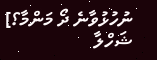ނުހުޅުވާނެ ދޯ މަންމާ؟] ޝަހްލާ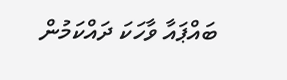ބައްޕައާ ވާހަކަ ދައްކަމުން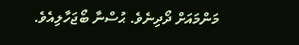މަންމައަށް ދޯދިނެވެ. ޙުސްނާ ބޯޖަހާލިއެވެ.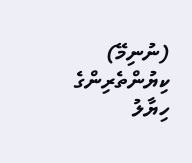(ނުނިމޭ)
ކިޔުންތެރިންގެ ހިޔާލު